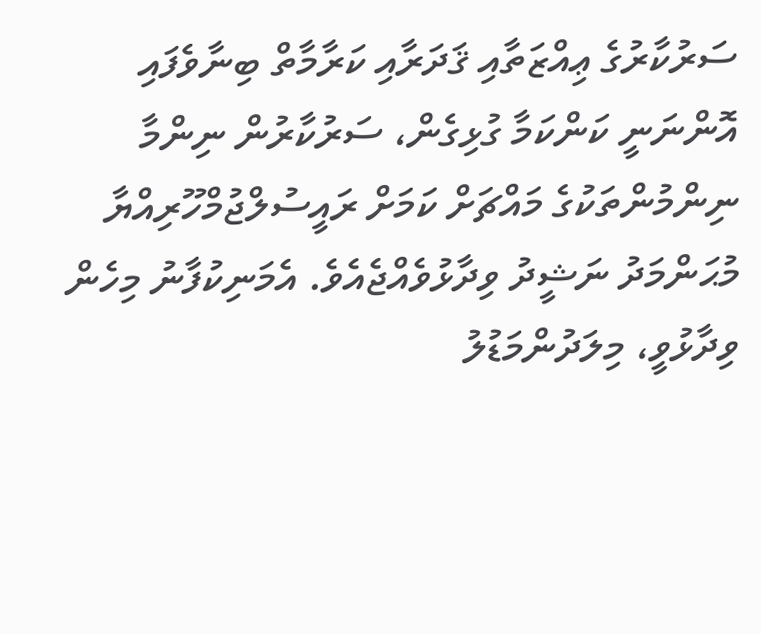ސަރުކާރުގެ ޢިއްޒަތާއި ޤަދަރާއި ކަރާމާތް ބިނާވެފައި އޮންނަނީ ކަންކަމާ ގުޅިގެން، ސަރުކާރުން ނިންމާ ނިންމުންތަކުގެ މައްޗަށް ކަމަށް ރައީސުލްޖުމްހޫރިއްޔާ މުޙަންމަދު ނަޝީދު ވިދާޅުވެއްޖެއެވެ. އެމަނިކުފާނު މިހެން ވިދާޅުވީ، މިލަދުންމަޑުލު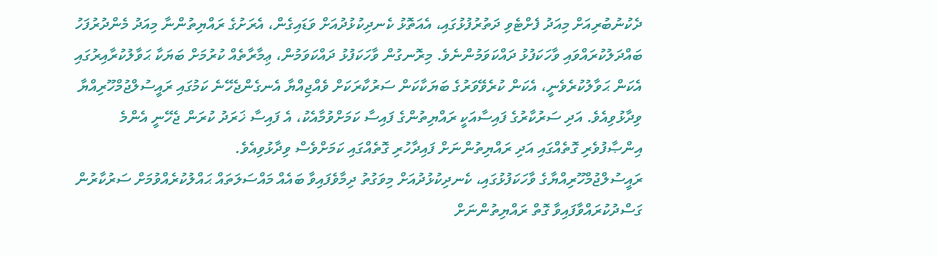ދެކުނުބުރިއަށް މިއަދު ފެށްޓެވި ދަތުރުފުޅުގައި، އެއަތޮޅު ކެނދިކުޅުދުއަށް ވަޑައިގެން، އެރަށުގެ ރައްޔިތުންނާ މިއަދު މެންދުރުފަހު ބައްދަލުކުރައްވައި ވާހަކަފުޅު ދައްކަވަމުންނެވެ. މިރޮނގުން ވާހަކަފުޅު ދައްކަވަމުން، ޢިމާރާތެއް ކުރުމަށް ބަޔަކާ ޙަވާލުކުރާއިރުގައި އެކަން ޙަވާލުކުރެވެނީ، އެކަން ކުރެވޭވަރުގެ ބަޔަކާކަން ސަރުކާރަކަށް ވެއްޖިއްޔާ އެނގެންޖެހޭނެ ކަމުގައި ރައީސުލްޖުމްހޫރިއްޔާ ވިދާޅުވިއެވެ. އަދި ސަރުކާރުގެ ފައިސާއަކީ ރައްޔިތުންގެ ފައިސާ ކަމަށްވުމާއެކު، އެ ފައިސާ ޚަރަދު ކުރަން ޖެހޭނީ އެންމެ އިންޞާފުވެރި ގޮތެއްގައި އަދި ރައްޔިތުންނަށް ފައިދާހުރި ގޮތެއްގައި ކަމަށްވެސް ވިދާޅުވިއެވެ.
ރައީސުލްޖުމްހޫރިއްޔާގެ ވާހަކަފުޅުގައި، ކެނދިކުޅުދުއަށް މިވަގުތު ދިމާވެފައިވާ ބައެއް މައްސަލަތައް ޙައްލުކުރެއްވުމަށް ސަރުކާރުން ގަސްދުކުރައްވާފައިވާ ގޮތް ރައްޔިތުންނަށް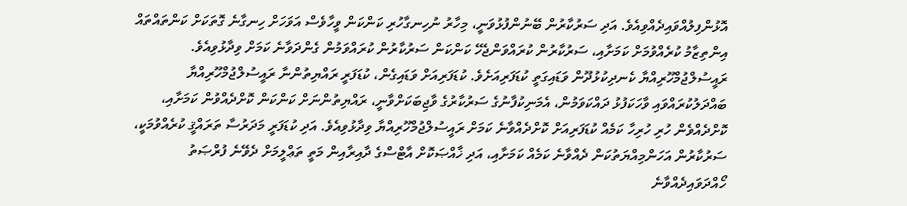އޮޅުންފިލުއްވައިދެއްވިއެވެ. އަދި ސަރުކާރުން ބޭނުންފުޅުވަނީ، މިހާރު ނުހިނގާހުރި ކަންކަން ވީހާވެސް އަވަހަށް ހިނގާނެ ގޮތަކަށް ކަންތައްތައް އިންތިޒާމު ކުރެއްވުމަށް ކަމަށާއި، ސަރުކާރުން ކުރައްވަންޖެހޭ ކަންކަން ސަރުކާރުން ކުރައްވަމުން ގެންދަވާނެ ކަމަށް ވިދާޅުވިއެވެ.
ރައީސުލްޖުމްހޫރިއްޔާ ކެނދިކުޅުދޫން ވަޑައިގަތީ ކުޑަފަރިއަށެވެ. ކުޑަފަރިއަށް ވަޑައިގެން، ކުޑަފަރީ ރައްޔިތުންނާ ރައީސުލްޖުމްހޫރިއްޔާ ބައްދަލުކުރައްވައި ވާހަކަފުޅު ދައްކަވަމުން، އެމަނިކުފާނުގެ ސަރުކާރުގެ ވާޖިބަކަށްވާނީ، ރައްޔިތުންނަށް ކަންކަން ކޮށްދެއްވުން ކަމަށާއި، ކޮށްދެއްވެން ހުރި ހުރިހާ ކަމެއް ކުޑަފަރިއަށް ކޮށްދެއްވާނެ ކަމަށް ރައީސުލްޖުމްހޫރިއްޔާ ވިދާޅުވިއެވެ. އަދި ކުޑަފަރީ މަދަރުސާ ތަރައްޤީ ކުރެއްވުމަކީ، ސަރުކާރުން އަހަންމިއްޔަތުކަން ދެއްވާނެ ކަމެއް ކަމަށާއި، އަދި ޚާއްޞަކޮށް އާޓްސްގެ ދާއިރާއިން މަތީ ތަޢްލީމަށް ދެވޭނެ ފުރްޞަތު ހޯއްދަވައިދެއްވާނެ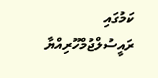ކަމުގައި ރައީސުލްޖުމްހޫރިއްޔާ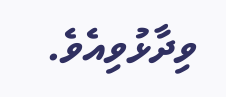ވިދާޅުވިއެވެ.